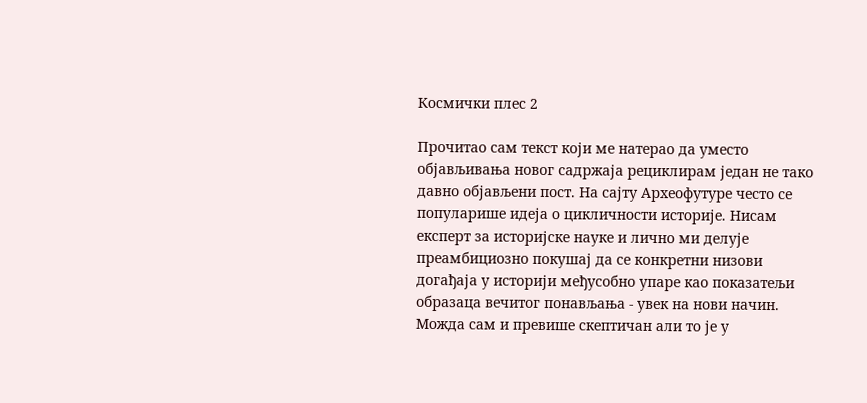Космички плес 2

Прочитао сам текст који ме натерао да уместо објављивања новог садржаја рециклирам један не тако давно објављени пост. На сајту Археофутуре често се популарише идеја о цикличности историје. Нисам експерт за историјске науке и лично ми делује преамбициозно покушај да се конкретни низови догађаја у историји међусобно упаре као показатељи образаца вечитог понављања - увек на нови начин. Можда сам и превише скептичан али то је у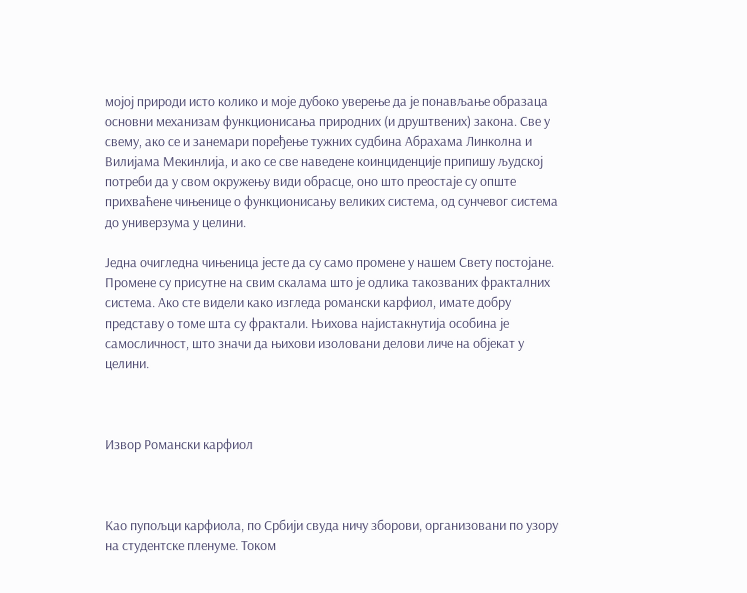мојој природи исто колико и моје дубоко уверење да је понављање образаца основни механизам функционисања природних (и друштвених) закона. Све у свему, ако се и занемари поређење тужних судбина Абрахама Линколна и Вилијама Мекинлија, и ако се све наведене коинциденције припишу људској потреби да у свом окружењу види обрасце, оно што преостаје су опште прихваћене чињенице о функционисању великих система, од сунчевог система до универзума у целини.

Једна очигледна чињеница јесте да су само промене у нашем Свету постојане. Промене су присутне на свим скалама што је одлика такозваних фракталних система. Ако сте видели како изгледа романски карфиол, имате добру представу о томе шта су фрактали. Њихова најистакнутија особина је самосличност, што значи да њихови изоловани делови личе на објекат у целини.



Извор Романски карфиол



Као пупољци карфиола, по Србији свуда ничу зборови, организовани по узору на студентске пленуме. Током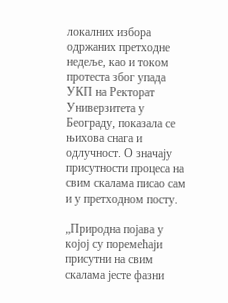локалних избора одржаних претходне недеље, као и током протеста због упада УКП на Ректорат Универзитета у Београду, показала се њихова снага и одлучност. О значају присутности процеса на свим скалама писао сам и у претходном посту.

„Природна појава у којој су поремећаји присутни на свим скалама јесте фазни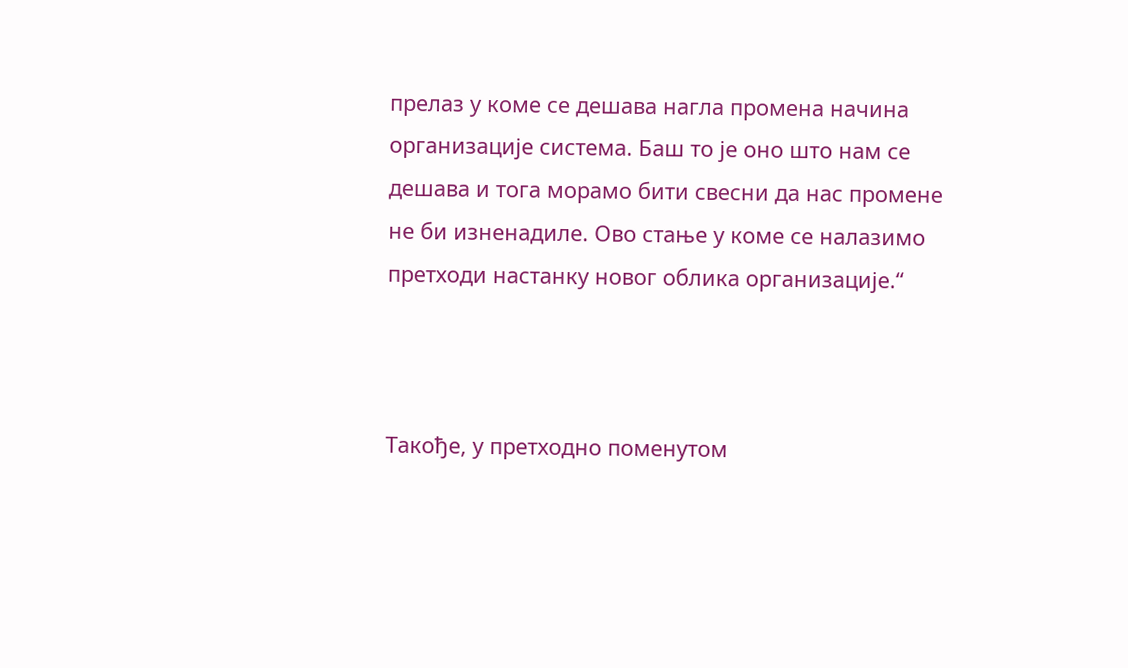прелаз у коме се дешава нагла промена начина организације система. Баш то је оно што нам се дешава и тога морамо бити свесни да нас промене не би изненадиле. Ово стање у коме се налазимо претходи настанку новог облика организације.“



Такође, у претходно поменутом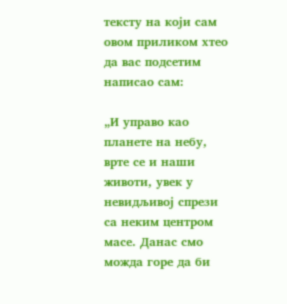тексту на који сам овом приликом хтео да вас подсетим написао сам:

„И управо као планете на небу, врте се и наши животи, увек у невидљивој спрези са неким центром масе. Данас смо можда горе да би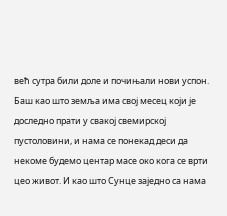већ сутра били доле и почињали нови успон. Баш као што земља има свој месец који је доследно прати у свакој свемирској пустоловини, и нама се понекад деси да некоме будемо центар масе око кога се врти цео живот. И као што Сунце заједно са нама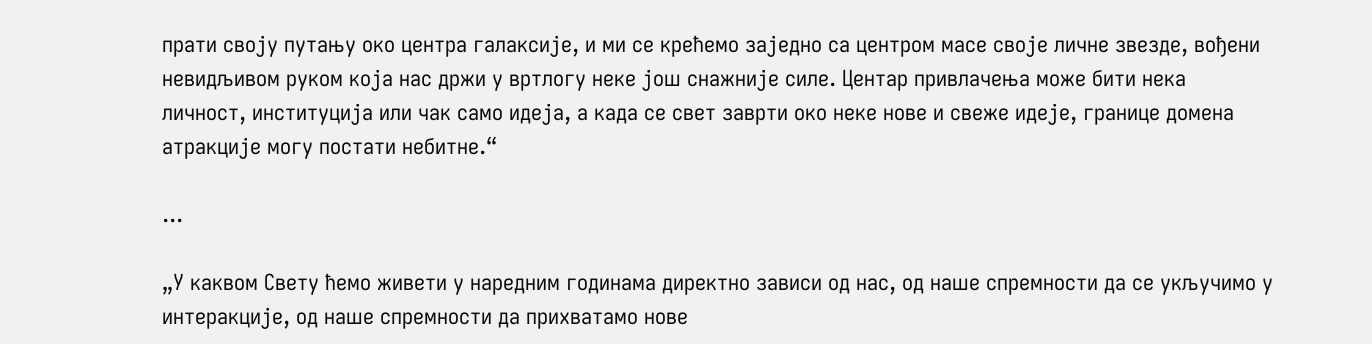прати своју путању око центра галаксије, и ми се крећемо заједно са центром масе своје личне звезде, вођени невидљивом руком која нас држи у вртлогу неке још снажније силе. Центар привлачења може бити нека личност, институција или чак само идеја, а када се свет заврти око неке нове и свеже идеје, границе домена атракције могу постати небитне.“

...

„У каквом Свету ћемо живети у наредним годинама директно зависи од нас, од наше спремности да се укључимо у интеракције, од наше спремности да прихватамо нове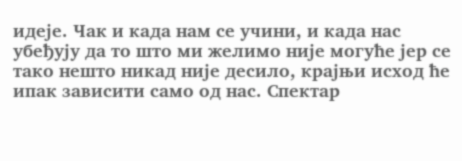идеје. Чак и када нам се учини, и када нас убеђују да то што ми желимо није могуће јер се тако нешто никад није десило, крајњи исход ће ипак зависити само од нас. Спектар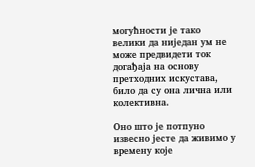могућности је тако велики да ниједан ум не може предвидети ток догађаја на основу претходних искустава, било да су она лична или колективна.

Оно што је потпуно извесно јесте да живимо у времену које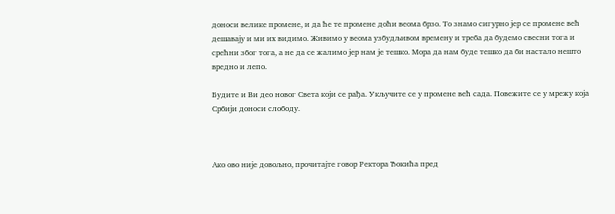доноси велике промене, и да ће те промене доћи веома брзо. То знамо сигурно јер се промене већ дешавају и ми их видимо. Живимо у веома узбудљивом времену и треба да будемо свесни тога и срећни због тога, а не да се жалимо јер нам је тешко. Мора да нам буде тешко да би настало нешто вредно и лепо.

Будите и Ви део новог Света који се рађа. Укључите се у промене већ сада. Повежите се у мрежу која Србији доноси слободу.



Ако ово није довољно, прочитајте говор Ректора Ђокића пред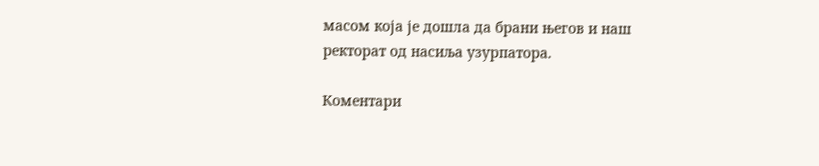масом која је дошла да брани његов и наш ректорат од насиља узурпатора.

Коментари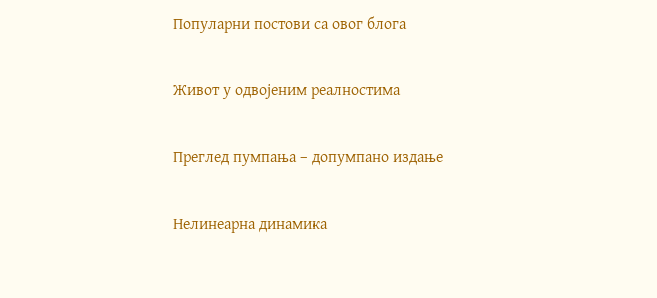Популарни постови са овог блога

Живот у одвојеним реалностима

Преглед пумпања – допумпано издање

Нелинеарна динамика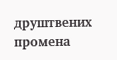друштвених промена